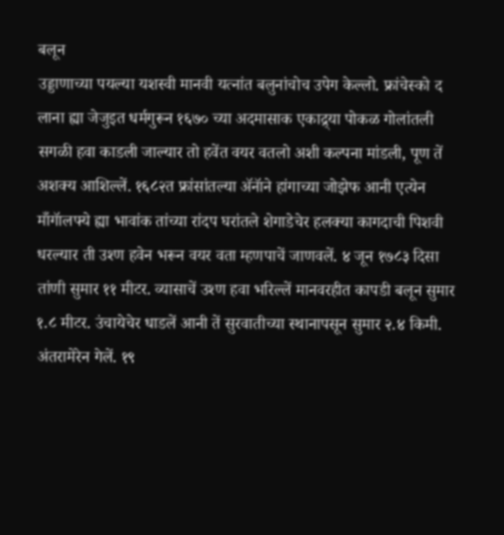बलून
उड्डाणाच्या पयल्या यशस्वी मानवी यत्नांत बलुनांचोच उपेग केल्लो. फ्रांचेस्को द लाना ह्या जेजुइत धर्मगुरून १६७० च्या अदमासाक एकाद्र्या पोकळ गोलांतली सगळी हवा काडली जाल्यार तो हवेंत वयर वतलो अशी कल्पना मांडली, पूण तें अशक्य आशिल्लें. १६८२त फ्रांसांतल्या ॲनॅाने हांगाच्या जोझेफ आनी एत्येन माँगॅालफ्ये ह्या भावांक तांच्या रांदप घरांतले शेगाडेचेर हलक्या कागदाची पिशवी धरल्यार ती उश्ण हवेन भरून वयर वता म्हणपाचें जाणवलें. ४ जून १७८३ दिसा तांणी सुमार ११ मीटर. व्यासाचें उश्ण हवा भरिल्लें मानवरहीत कापडी बलून सुमार १.८ मीटर. उंचायेचेर धाडलें आनी तें सुरवातीच्या स्थानापसून सुमार २.४ किमी. अंतरामेरेन गेलें. १९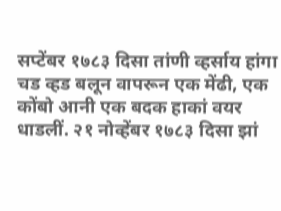सप्टेंबर १७८३ दिसा तांणी व्हर्साय हांगा चड व्हड बलून वापरून एक मेंढी, एक कोंबो आनी एक बदक हाकां वयर धाडलीं. २१ नोव्हेंबर १७८३ दिसा झां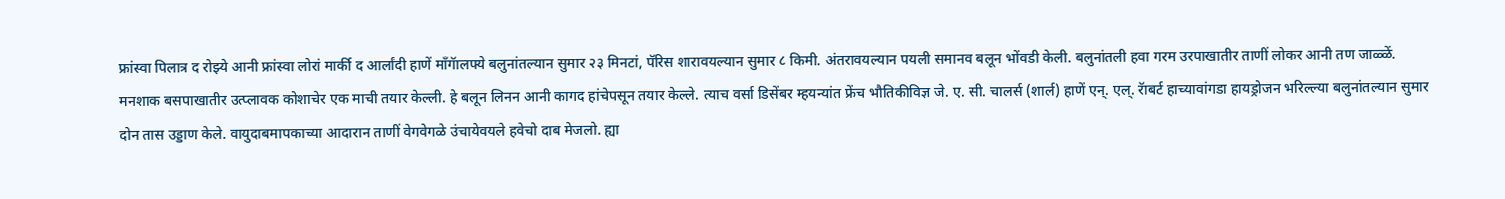फ्रांस्वा पिलात्र द रोझ्ये आनी फ्रांस्वा लोरां मार्की द आर्लांदी हाणें माँगॅालफ्ये बलुनांतल्यान सुमार २३ मिनटां, पॅरिस शारावयल्यान सुमार ८ किमी. अंतरावयल्यान पयली समानव बलून भोंवडी केली. बलुनांतली हवा गरम उरपाखातीर ताणीं लोकर आनी तण जाळ्ळें. मनशाक बसपाखातीर उत्प्लावक कोशाचेर एक माची तयार केल्ली. हे बलून लिनन आनी कागद हांचेपसून तयार केल्ले. त्याच वर्सा डिसेंबर म्हयन्यांत फ्रेंच भौतिकीविज्ञ जे. ए. सी. चालर्स (शार्ल) हाणें एन्. एल्. रॅाबर्ट हाच्यावांगडा हायड्रोजन भरिल्ल्या बलुनांतल्यान सुमार दोन तास उड्डाण केले. वायुदाबमापकाच्या आदारान ताणीं वेगवेगळे उंचायेवयले हवेचो दाब मेजलो. ह्या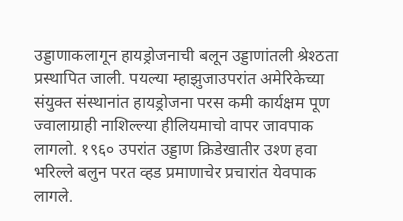उड्डाणाकलागून हायड्रोजनाची बलून उड्डाणांतली श्रेश्ठता प्रस्थापित जाली. पयल्या म्हाझुजाउपरांत अमेरिकेच्या संयुक्त संस्थानांत हायड्रोजना परस कमी कार्यक्षम पूण ज्वालाग्राही नाशिल्ल्या हीलियमाचो वापर जावपाक लागलो. १९६० उपरांत उड्डाण क्रिडेखातीर उश्ण हवा भरिल्ले बलुन परत व्हड प्रमाणाचेर प्रचारांत येवपाक लागले.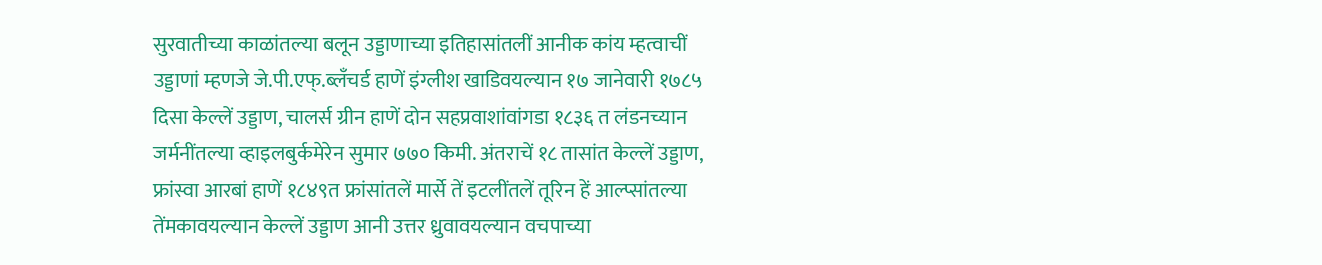सुरवातीच्या काळांतल्या बलून उड्डाणाच्या इतिहासांतलीं आनीक कांय म्हत्वाचीं उड्डाणां म्हणजे जे.पी.एफ्.ब्लँचर्ड हाणें इंग्लीश खाडिवयल्यान १७ जानेवारी १७८५ दिसा केल्लें उड्डाण, चालर्स ग्रीन हाणें दोन सहप्रवाशांवांगडा १८३६ त लंडनच्यान जर्मनींतल्या व्हाइलबुर्कमेरेन सुमार ७७० किमी. अंतराचें १८ तासांत केल्लें उड्डाण, फ्रांस्वा आरबां हाणें १८४९त फ्रांसांतलें मार्से तें इटलींतलें तूरिन हें आल्प्सांतल्या तेंमकावयल्यान केल्लें उड्डाण आनी उत्तर ध्रुवावयल्यान वचपाच्या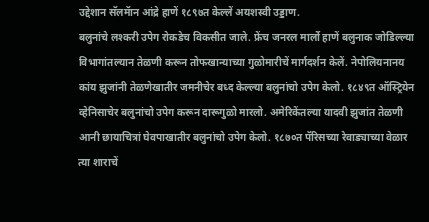उद्देशान सॅलमॅान आंद्रे हाणें १८९७त केल्लें अयशस्वी उड्डाण.
बलुनांचे लश्करी उपेग रोकडेच विकसीत जाले. फ्रेंच जनरल मार्लो हाणें बलुनाक जोडिल्ल्या विभागांतल्यान तेळणी करून तोफखान्याच्या गुळोमारीचें मार्गदर्शन केलें. नेपोलियनानय कांय झुजांनी तेळणेखातीर जमनीचेर बध्द केल्ल्या बलुनांचो उपेग केलो. १८४९त ऑस्ट्रियेन व्हेनिसाचेर बलुनांचो उपेग करून दारूगुळो मारलो. अमेरिकेंतल्या यादवी झुजांत तेळणी आनी छायाचित्रां घेवपाखातीर बलुनांचो उपेग केलो. १८७०त पॅरिसच्या रेवाड्याच्या वेळार त्या शाराचें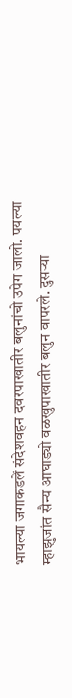भायल्या जगाकडलें संदेशवहन दवरपाखातीर बलुनांचो उपेग जालो. पयल्या म्हाझुजांत सैन्य आघाड्यो वळखुपाखातीर बलुन वापरले. दुसऱ्या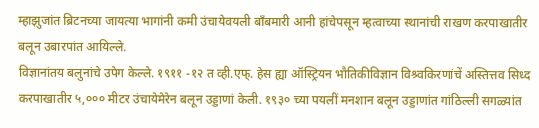म्हाझुजांत ब्रिटनच्या जायत्या भागांनी कमी उंचायेवयली बाँबमारी आनी हांचेपसून म्हत्वाच्या स्थानांची राखण करपाखातीर बलून उबारपांत आयिल्ले.
विज्ञानांतय बलुनांचे उपेग केल्ले. १९११ -१२ त व्ही.एफ्. हेस ह्या ऑस्ट्रियन भौतिकीविज्ञान विश्र्वकिरणांचें अस्तित्तव सिध्द करपाखातीर ५,००० मीटर उंचायेमेरेन बलून उड्डाणां केली. १९३० च्या पयलीं मनशान बलून उड्डाणांत गांठिल्ली सगळ्यांत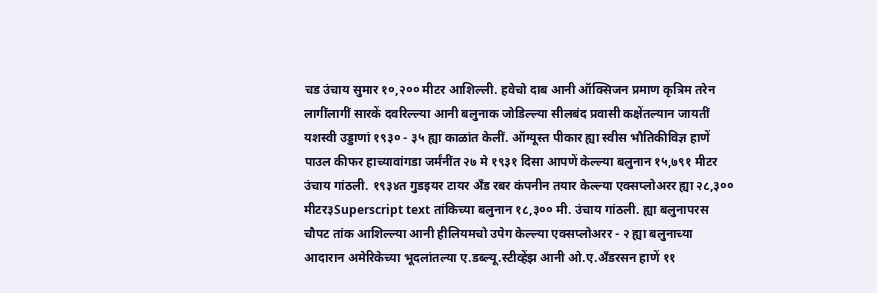चड उंचाय सुमार १०,२०० मीटर आशिल्ली. हवेचो दाब आनी ऑक्सिजन प्रमाण कृत्रिम तरेन लागींलागीं सारकें दवरिल्ल्या आनी बलुनाक जोडिल्ल्या सीलबंद प्रवासी कक्षेंतल्यान जायतीं यशस्वी उड्डाणां १९३० - ३५ ह्या काळांत केलीं. ऑग्यूस्त पीकार ह्या स्वीस भौतिकीविज्ञ हाणें पाउल कीफर हाच्यावांगडा जर्मंनींत २७ मे १९३१ दिसा आपणें केल्ल्या बलुनान १५,७९१ मीटर उंचाय गांठली. १९३४त गुडइयर टायर अँड रबर कंपनीन तयार केल्ल्या एक्सप्लोअरर ह्या २८,३०० मीटर३Superscript text तांकिच्या बलुनान १८,३०० मी. उंचाय गांठली. ह्या बलुनापरस चौपट तांक आशिल्ल्या आनी हीलियमचो उपेग केल्ल्या एक्सप्लोअरर - २ ह्या बलुनाच्या आदारान अमेरिकेच्या भूदलांतल्या ए.डब्ल्यू.स्टीव्हेंझ आनी ओ.ए.अँडरसन हाणें ११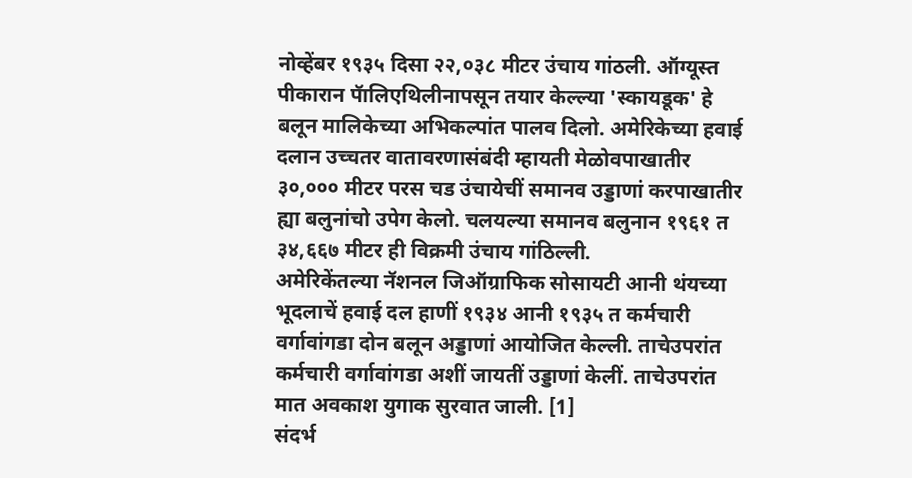नोव्हेंबर १९३५ दिसा २२,०३८ मीटर उंचाय गांठली. ऑग्यूस्त पीकारान पॅालिएथिलीनापसून तयार केल्ल्या 'स्कायडूक' हे बलून मालिकेच्या अभिकल्पांत पालव दिलो. अमेरिकेच्या हवाई दलान उच्चतर वातावरणासंबंदी म्हायती मेळोवपाखातीर ३०,००० मीटर परस चड उंचायेचीं समानव उड्डाणां करपाखातीर ह्या बलुनांचो उपेग केलो. चलयल्या समानव बलुनान १९६१ त ३४,६६७ मीटर ही विक्रमी उंचाय गांठिल्ली.
अमेरिकेंतल्या नॅशनल जिऑग्राफिक सोसायटी आनी थंयच्या भूदलाचें हवाई दल हाणीं १९३४ आनी १९३५ त कर्मचारी वर्गावांगडा दोन बलून अड्डाणां आयोजित केल्ली. ताचेउपरांत कर्मचारी वर्गावांगडा अशीं जायतीं उड्डाणां केलीं. ताचेउपरांत मात अवकाश युगाक सुरवात जाली. [1]
संदर्भ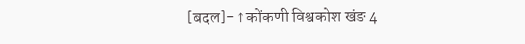[बदल]- ↑ कोंकणी विश्वकोश खंङ 4